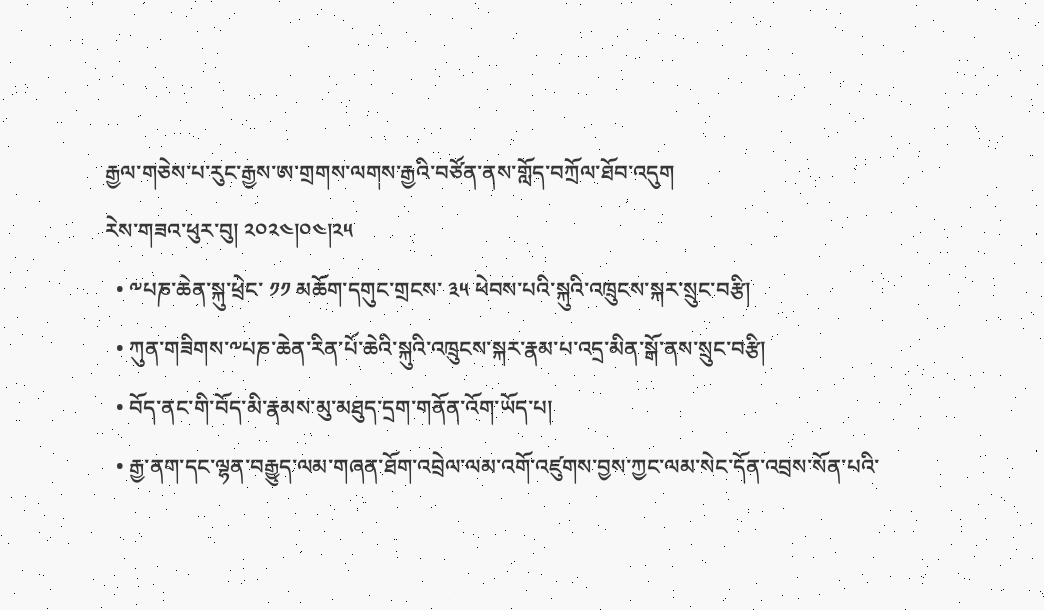རྒྱལ་གཅེས་པ་རུང་རྒྱས་ཨ་གྲགས་ལགས་རྒྱའི་བཙོན་ནས་གློད་བཀྲོལ་ཐོབ་འདུག
རེས་གཟའ་ཕུར་བུ། ༢༠༢༤།༠༤།༢༥
  • ༸པཎ་ཆེན་སྐུ་ཕྲེང་ ༡༡ མཆོག་དགུང་གྲངས་ ༣༥ ཕེབས་པའི་སྐུའི་འཁྲུངས་སྐར་སྲུང་བརྩི།
  • ཀུན་གཟིགས་༸པཎ་ཆེན་རིན་པོ་ཆེའི་སྐུའི་འཁྲུངས་སྐར་རྣམ་པ་འདྲ་མིན་སྒོ་ནས་སྲུང་བརྩི།
  • བོད་ནང་གི་བོད་མི་རྣམས་མུ་མཐུད་དྲག་གནོན་འོག་ཡོད་པ།
  • རྒྱ་ནག་དང་ལྷན་བརྒྱུད་ལམ་གཞན་ཐོག་འབྲེལ་ལམ་འགོ་འཛུགས་བྱས་ཀྱང་ལམ་སེང་དོན་འབྲས་སོན་པའི་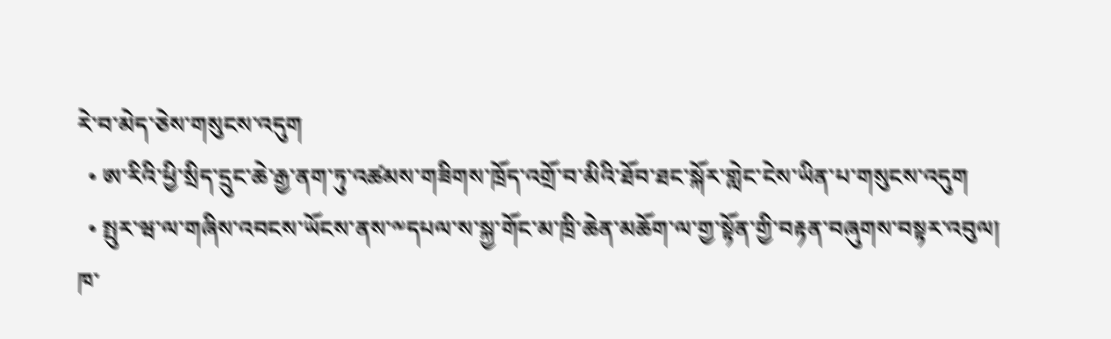རེ་བ་མེད་ཅེས་གསུངས་འདུག
  • ཨ་རིའི་ཕྱི་སྲིད་དྲུང་ཆེ་རྒྱ་ནག་ཏུ་འཚམས་གཟིགས་ཁྲོད་འགྲོ་བ་མིའི་ཐོབ་ཐང་སྐོར་གླེང་ངེས་ཡིན་པ་གསུངས་འདུག
  • སྤུར་ཝ་ལ་གཞིས་འབངས་ཡོངས་ནས་༸དཔལ་ས་སྐྱ་གོང་མ་ཁྲི་ཆེན་མཆོག་ལ་གྱ་སྟོན་གྱི་བརྟན་བཞུགས་བསྟར་འབུལ།
ཁ་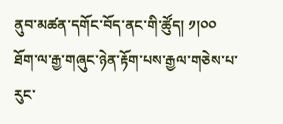ནུབ་མཚན་དགོང་བོད་ནང་གི་ཚོུད། ༡།༠༠ ཐོག་ལ་རྒྱ་གཞུང་ཉེན་རྟོག་པས་རྒྱལ་གཅེས་པ་རུང་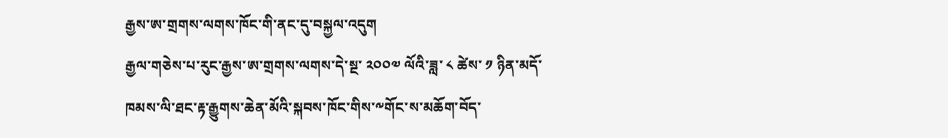རྒྱས་ཨ་གྲགས་ལགས་ཁོང་གི་ནང་དུ་བསྐྱལ་འདུག
རྒྱལ་གཅེས་པ་རུང་རྒྱས་ཨ་གྲགས་ལགས་དེ་སྔ་ ༢༠༠༧ ལོའི་ཟླ་ ༨ ཚེས་ ༡ ཉིན་མདོ་ཁམས་ལི་ཐང་རྟ་རྒྱུགས་ཆེན་མོའི་སྐབས་ཁོང་གིས་༸གོང་ས་མཆོག་བོད་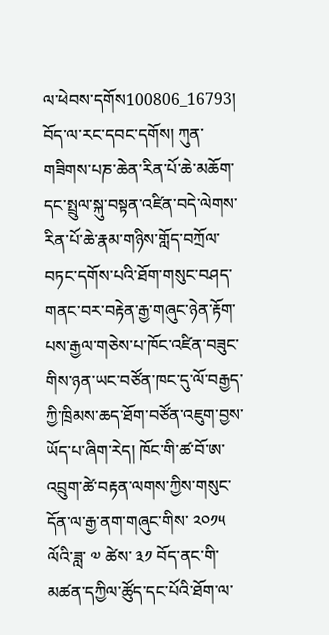ལ་ཕེབས་དགོས100806_16793། བོད་ལ་རང་དབང་དགོས། ཀུན་གཟིགས་པཎ་ཆེན་རིན་པོ་ཆེ་མཆོག་དང་སྤྲུལ་སྐུ་བསྟན་འཛིན་བདེ་ལེགས་རིན་པོ་ཆེ་རྣམ་གཉིས་གློད་བཀྲོལ་བཏང་དགོས་པའི་ཐོག་གསུང་བཤད་གནང་བར་བརྟེན་རྒྱ་གཞུང་ཉེན་རྟོག་པས་རྒྱལ་གཅེས་པ་ཁོང་འཛིན་བཟུང་གིས་ཉན་ཡང་བཙོན་ཁང་དུ་ལོ་བརྒྱད་ཀྱི་ཁྲིམས་ཆད་ཐོག་བཙོན་འཇུག་བྱས་ཡོད་པ་ཞིག་རེད། ཁོང་གི་ཚ་བོ་ཨ་འབྲུག་ཚེ་བརྟན་ལགས་ཀྱིས་གསུང་དོན་ལ་རྒྱ་ནག་གཞུང་གིས་ ༢༠༡༥ ལོའི་ཟླ་ ༧ ཚེས་ ༣༡ བོད་ནང་གི་མཚན་དཀྱིལ་ཚོུད་དང་པོའི་ཐོག་ལ་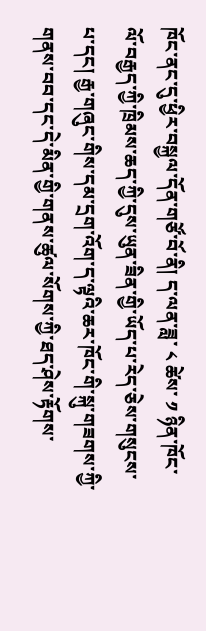ཁོང་ནང་དུ་ཕྱིར་བསྐྱལ་དོན་གཙོ་བོ་ནི། ད་ལན་ཟླ་ ༨ ཚེས་ ༡ ཉིན་ཁོང་ལོ་བརྒྱད་ཀྱི་ཁྲིམས་ཆད་ཀྱི་དུས་ཡུན་ཟིན་གྱི་ཡོད་པ་རེད་ཅེས་གསུངས་པ་དང། རྒྱ་གཞུང་གིས་དམ་དྲག་འོག་ད་ལྟའི་ཆར་ཁོང་གི་སྐུ་གཟགས་ཀྱི་གནས་བབ་དང་དེ་མིན་གྱི་གནས་ཚུལ་སོགས་ཀྱི་ཐད་ཤེས་རྟོགས་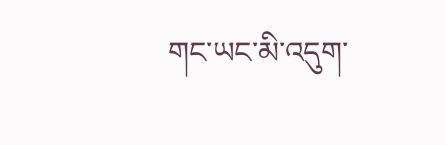གང་ཡང་མི་འདུག་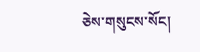ཅེས་གསུངས་སོང།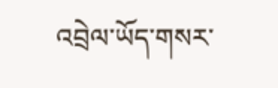འབྲེལ་ཡོད་གསར་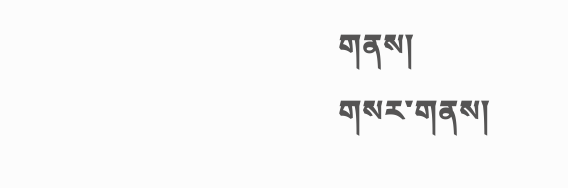གནས།
གསར་གནས།